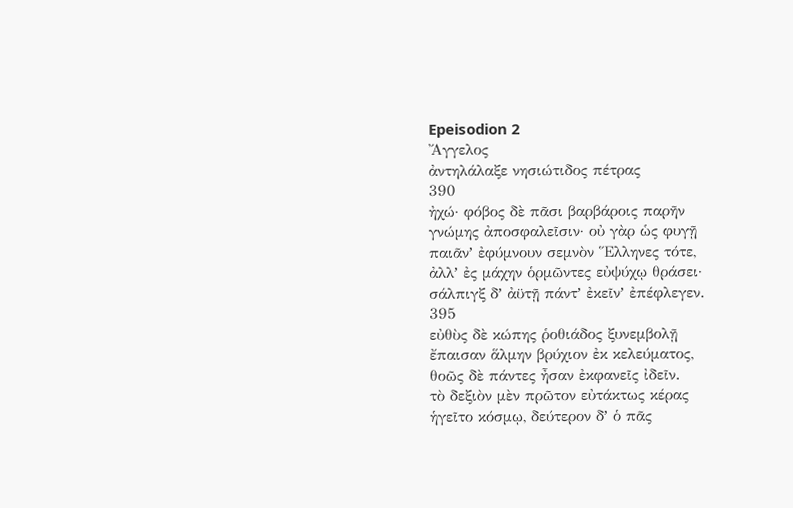Epeisodion 2
Ἄγγελος
ἀντηλάλαξε νησιώτιδος πέτρας
390
ἠχώ· φόβος δὲ πᾶσι βαρβάροις παρῆν
γνώμης ἀποσφαλεῖσιν· οὐ γὰρ ὡς φυγῇ
παιᾶνʼ ἐφύμνουν σεμνὸν Ἕλληνες τότε,
ἀλλʼ ἐς μάχην ὁρμῶντες εὐψύχῳ θράσει·
σάλπιγξ δʼ ἀϋτῇ πάντʼ ἐκεῖνʼ ἐπέφλεγεν.
395
εὐθὺς δὲ κώπης ῥοθιάδος ξυνεμβολῇ
ἔπαισαν ἅλμην βρύχιον ἐκ κελεύματος,
θοῶς δὲ πάντες ἦσαν ἐκφανεῖς ἰδεῖν.
τὸ δεξιὸν μὲν πρῶτον εὐτάκτως κέρας
ἡγεῖτο κόσμῳ, δεύτερον δʼ ὁ πᾶς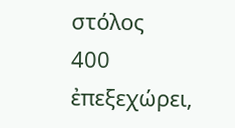στόλος
400
ἐπεξεχώρει,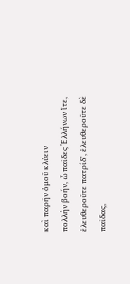καὶ παρῆν ὁμοῦ κλύειν
πολλὴν βοήν, ὦ παῖδες Ἑλλήνων ἴτε,
ἐλευθεροῦτε πατρίδʼ, ἐλευθεροῦτε δὲ
παῖδας,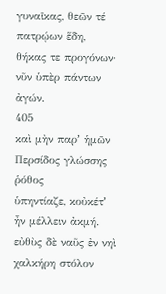γυναῖκας, θεῶν τέ πατρῴων ἕδη,
θήκας τε προγόνων· νῦν ὑπὲρ πάντων ἀγών.
405
καὶ μὴν παρʼ ἡμῶν Περσίδος γλώσσης ῥόθος
ὑπηντίαζε, κοὐκέτʼ ἦν μέλλειν ἀκμή.
εὐθὺς δὲ ναῦς ἐν νηὶ χαλκήρη στόλον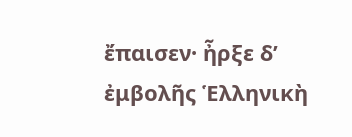ἔπαισεν· ἦρξε δʼ ἐμβολῆς Ἑλληνικὴ